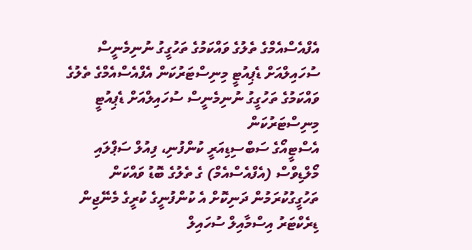އެފްއެސްއެމްގެ ތެލުގެ ވައްކަމުގެ ތަހުގީގު ނުނިމެނީސް ސުހައިލްއަށް ޑެޕިއުޓީ މިނިސްޓަރުކަން އެފްއެސްއެމްގެ ތެލުގެ ވައްކަމުގެ ތަހުގީގު ނުނިމެނީސް ސުހައިލްއަށް ޑެޕިއުޓީ މިނިސްޓަރުކަން
އެސްޓީއޯގެ ސަބްސިޑިއަރީ ކުންފުނި، ފިއުލް ސަޕްލައި މޯލްޑިވްސް (އެފްއެސްއެމް) ގެ ތެލުގެ ބޮޑު ވައްކަން ތަހުގީގުކުރަމުން ދަނިކޮށް އެ ކުންފުނީގެ ކުރީގެ މެނޭޖިން ޑިރެކްޓަރު އިސްމާއިލް ސުހައިލް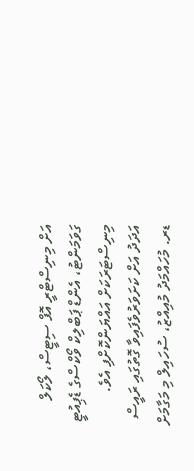އަށް މިނިސްޓްރީ އޮފް ސިޓީސް، ލޯކަލް ގަވަމަންޓު، އެންޑް ޕަބްލިކް ވޯކްސްގެ ޑެޕިއުޓީ މިނިސްޓަރަކަށް އައްޔަންކޮށްފި އެވެ.
އަދަދު އަށް ކަށަވަރުވެފައިވާ ގޮތުގައި ރައީސް ޑރ. މުހައްމަދު މުއިއްޒު، ސުހައިލް މި މަގާމަށް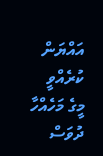އައްޔަން ކުރެއްވީ މީގެ މަހެއްހާ ދުވަސް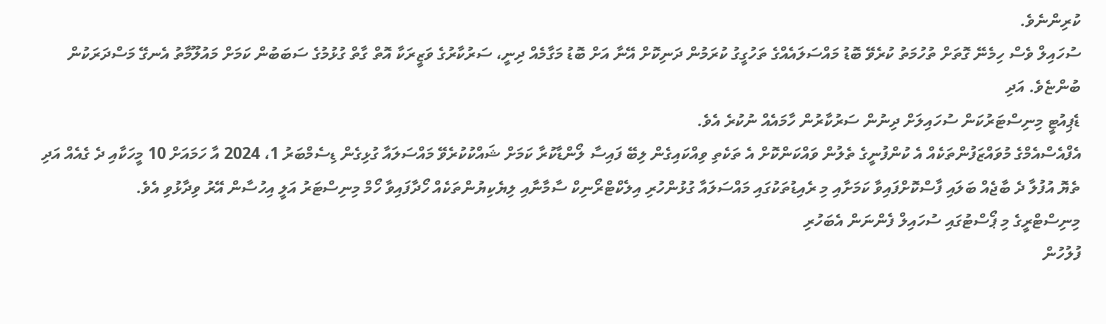ކުރިންނެވެ.
ސުހައިލް ވެސް ހިމެނޭ ގޮތަށް ތުހުމަތު ކުރެވޭ ބޮޑު މައްސަލައެއްގެ ތަހުގީގު ކުރަމުން ދަނިކޮށް އޭނާ އަށް ބޮޑު މަގާމެއް ދިނީ، ސަރުކާރުގެ ވަޒީރަކާ އޮތް ގާތް ގުޅުމުގެ ސަބަބުން ކަމަށް މައުލޫމާތު އެނގޭ މަސްދަރަކުން ބުންޏެވެ. އަދި
ޑެޕިއުޓީ މިނިސްޓަރުކަން ސުހައިލަށް ދިނުން ސަރުކާރުން ހާމައެއް ނުކުރެ އެވެ.
އެފްއެސްއެމްގެ މުވައްޒަފުންތަކެއް އެ ކުންފުނީގެ ތެލުން ވައްކަންކޮށް އެ ތަކެތި ވިއްކައިގެން ލިބޭ ފައިސާ ލޯންޑާކުރާ ކަމަށް ޝައްކުކުރެވޭ މައްސަލައާ ގުޅިގެން ޑިސެމްބަރު 1، 2024 އާ ހަމައަށް 10 މީހަކާއި ދެ ގެއެއް އަދި ތެޔޮ އުފުލާ ދެ ބާޖެއް ބަލައި ފާސްކޮށްފައިވާ ކަމަށާއި މި ރެއިޑުތަކުގައި މައްސަލައާ ގުޅުންހުރި އިލެކްޓްރޯނިކް ސާމާނާއި ލިޔެކިޔުންތަކެއް ހޯދާފައިވާ ހޯމް މިނިސްޓަރު އަލީ އިހުސާން އޭރު ވިދާޅުވި އެވެ.
މިނިސްޓްރީގެ މި ޕޯސްޓުގައި ސުހައިލް ފެންނަން އެބަހުރި
ފުލުހުން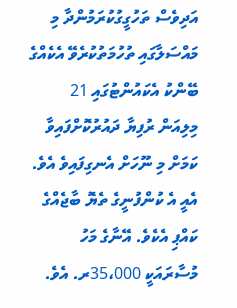އަދިވެސް ތަހުގީގުކުރަމުންދާ މި މައްސަލާގައި ތުހުމަތުކުރެވޭ އެކެއްގެ ބޭންކު އެކައުންޓުގައި 21 މިލިއަން ރުފިޔާ ދައުރުކޮށްފައިވާ ކަމަށް މި ނޫހަށް އެނގިފައިވެ އެވެ. އެއީ އެ ކުންފުނީގެ ތެޔޮ ބާޖެއްގެ ކައްޕި އެކެވެ. އޭނާގެ މަހު މުސާރައަކީ 35،000ރ. އެވެ.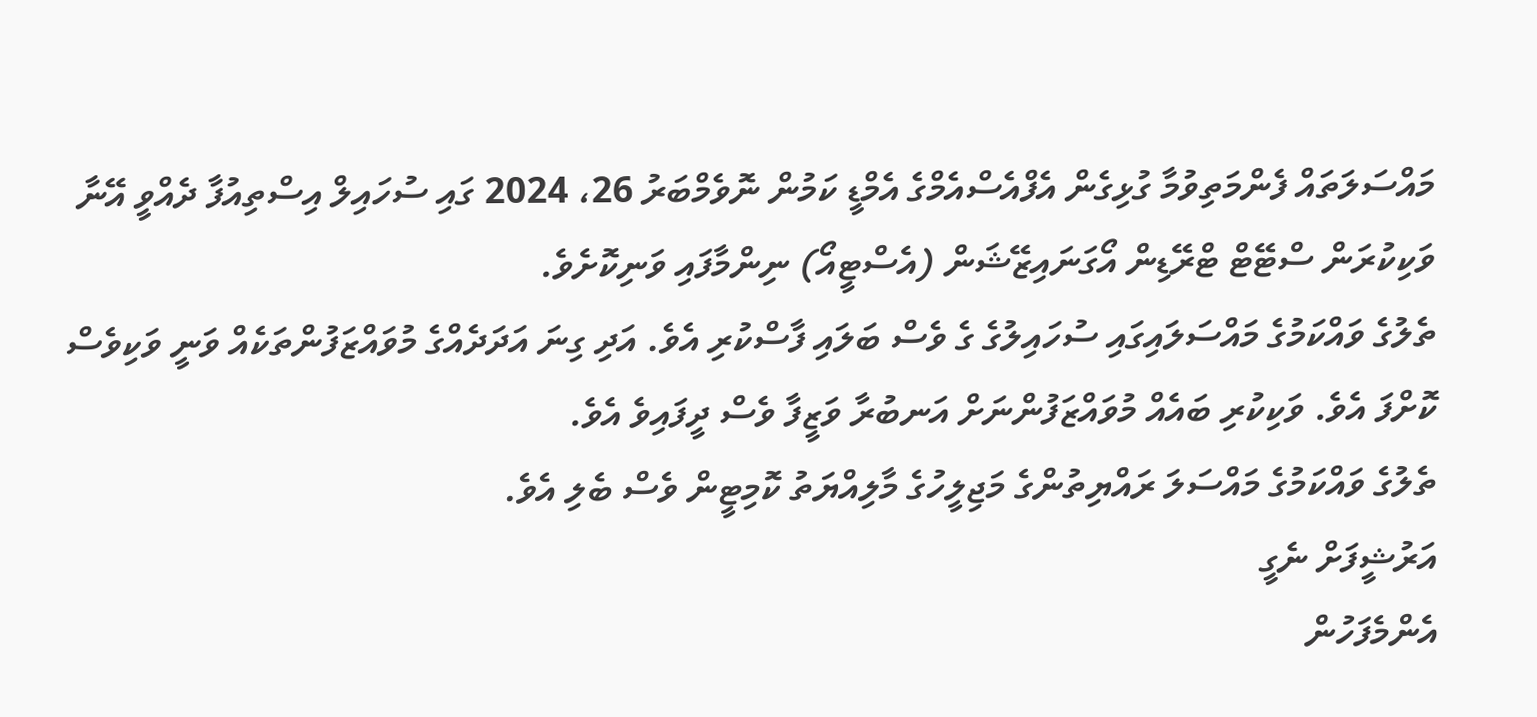މައްސަލަތައް ފެންމަތިވުމާ ގުޅިގެން އެފްއެސްއެމްގެ އެމްޑީ ކަމުން ނޮވެމްބަރު 26، 2024 ގައި ސުހައިލް އިސްތިއުފާ ދެއްވީ އޭނާ ވަކިކުރަން ސްޓޭޓް ޓްރޭޑިން އޯގަނައިޒޭޝަން (އެސްޓީއޯ) ނިންމާފައި ވަނިކޮށެވެ.
ތެލުގެ ވައްކަމުގެ މައްސަލައިގައި ސުހައިލުގެ ގެ ވެސް ބަލައި ފާސްކުރި އެވެ. އަދި ގިނަ އަދަދެއްގެ މުވައްޒަފުންތަކެއް ވަނީ ވަކިވެސް ކޮށްފަ އެވެ. ވަކިކުރި ބައެއް މުވައްޒަފުންނަށް އަނބުރާ ވަޒީފާ ވެސް ދީފައިވެ އެވެ.
ތެލުގެ ވައްކަމުގެ މައްސަލަ ރައްޔިތުންގެ މަޖިލީހުގެ މާލިއްޔަތު ކޮމިޓީން ވެސް ބެލި އެވެ.
އަރުޝީފަށް ނެގީ
އެންމެފަހުން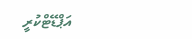އަޕްޑޭޓްކުރީ